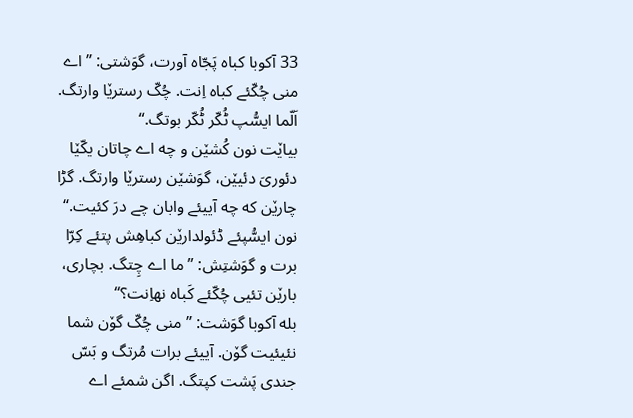33 آکوبا کباه پَجّاه آورت، گوَشتی: ”اے منی چُکّئے کباه اِنت. چُکّ رسترێا وارتگ. اَلّما ایسُّپ ٹُکّر ٹُکّر بوتگ.“
بیاێت نون کُشێن و چه اے چاتان یکّێا دئوریَ دئیێن، گوَشێن رسترێا وارتگ. گڑا چارێن که چه آییئے وابان چے درَ کئیت.“
نون ایسُّپئے ڈئولدارێن کباهِش پتئے کِرّا برت و گوَشتِش: ”ما اے چِتگ. بچاری، بارێن تئیی چُکّئے کَباه نهاِنت؟“
بله آکوبا گوَشت: ”منی چُکّ گۆن شما نئیئیت گۆن. آییئے برات مُرتگ و بَسّ جندی پَشت کپتگ. اگن شمئے اے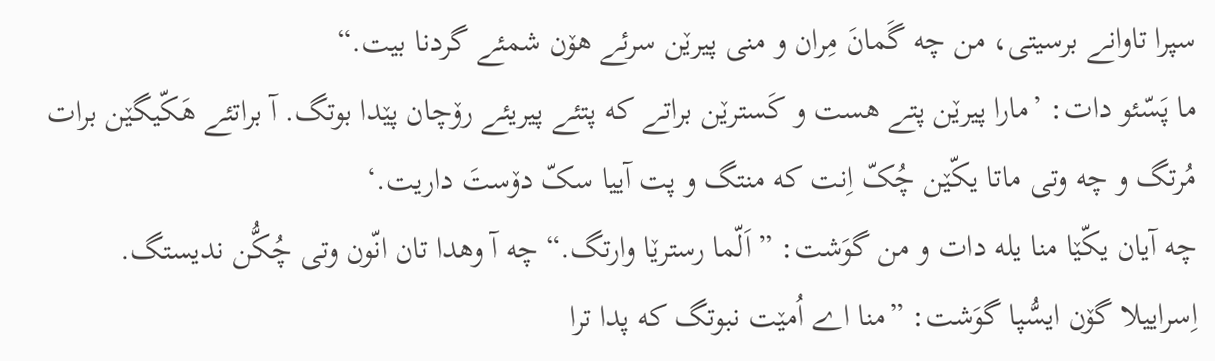سپرا تاوانے برسیتی، من چه گَمانَ مِران و منی پیرێن سرئے هۆن شمئے گردنا بیت.“
ما پَسّئو دات: ’مارا پیرێن پتے هست و کَسترێن براتے که پتئے پیریئے رۆچان پێدا بوتگ. آ براتئے هَکّیگێن برات مُرتگ و چه وتی ماتا یکّێن چُکّ اِنت که منتگ و پت آییا سکّ دۆستَ داریت.‘
چه آیان یکّێا منا یله دات و من گوَشت: ”اَلّما رسترێا وارتگ.“ چه آ وهدا تان انّون وتی چُکُّن ندیستگ.
اِسراییلا گۆن ایسُّپا گوَشت: ”منا اے اُمێت نبوتگ که پدا ترا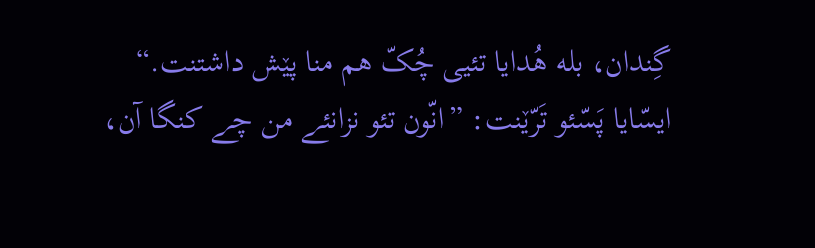گِندان، بله هُدایا تئیی چُکّ هم منا پێش داشتنت.“
ایسّایا پَسّئو تَرّێنت: ”انّون تئو نزانئے من چے کنگا آن،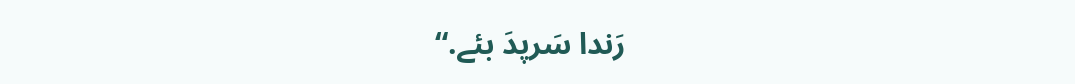رَندا سَرپدَ بئے.“